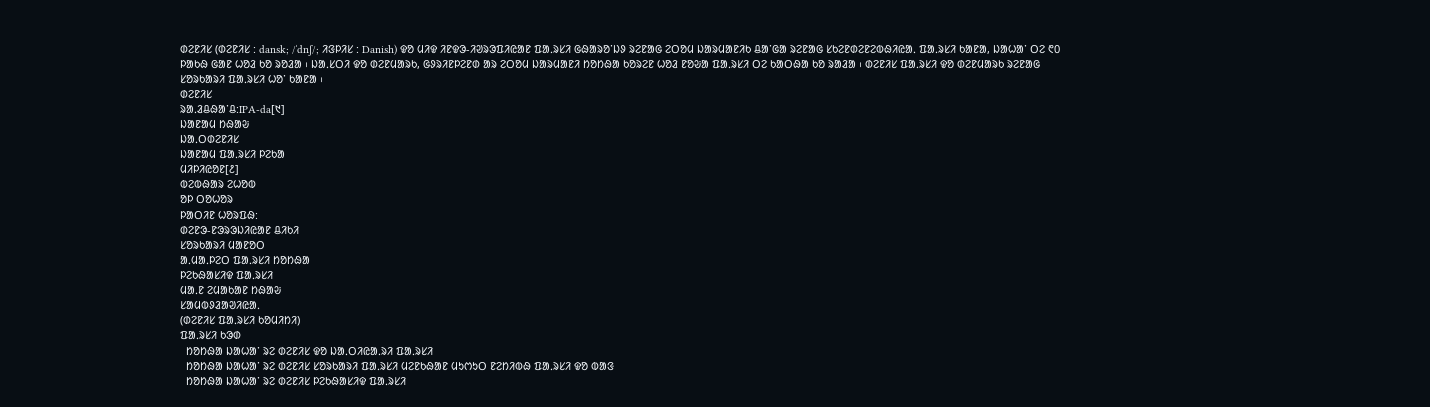ᱰᱮᱱᱤᱥ (ᱰᱮᱱᱤᱥ : dansk; /ˈdnʃ/; ᱤᱝᱞᱤᱥ : Danish) ᱫᱚ ᱢᱤᱫ ᱤᱱᱫᱳ-ᱤᱣᱨᱳᱯᱤᱭᱟᱱ ᱯᱟᱹᱨᱥᱤ ᱜᱷᱟᱨᱚᱸᱡᱽ ᱨᱮᱱᱟᱜ ᱮᱛᱚᱢ ᱡᱟᱨᱢᱟᱱᱤᱠ ᱪᱟᱸᱜᱟ ᱨᱮᱱᱟᱜ ᱥᱠᱮᱱᱰᱮᱱᱮᱵᱷᱤᱭᱟᱹ ᱯᱟᱹᱨᱥᱤ ᱠᱟᱱᱟ, ᱡᱟᱦᱟᱸ ᱛᱮ ᱖᱐ ᱞᱟᱠᱷ ᱜᱟᱱ ᱦᱚᱲ ᱠᱚ ᱨᱚᱲᱟ ᱾ ᱡᱟᱹᱥᱛᱤ ᱫᱚ ᱰᱮᱱᱢᱟᱨᱠ, ᱜᱽᱨᱤᱱᱞᱮᱱᱰ ᱟᱨ ᱮᱛᱚᱢ ᱡᱟᱨᱢᱟᱱᱤ ᱴᱚᱴᱷᱟ ᱠᱚᱨᱮᱱ ᱦᱚᱲ ᱱᱚᱶᱟ ᱯᱟᱹᱨᱥᱤ ᱛᱮ ᱠᱟᱛᱷᱟ ᱠᱚ ᱨᱟᱲᱟ ᱾ ᱰᱮᱱᱤᱥ ᱯᱟᱹᱨᱥᱤ ᱫᱚ ᱰᱮᱱᱢᱟᱨᱠ ᱨᱮᱱᱟᱜ ᱥᱚᱨᱠᱟᱨᱤ ᱯᱟᱹᱨᱥᱤ ᱦᱚᱸ ᱠᱟᱱᱟ ᱾
ᱰᱮᱱᱤᱥ
ᱨᱟᱹᱲᱪᱷᱟᱸᱪ:IPA-da[᱑]
ᱡᱟᱱᱟᱢ ᱴᱷᱟᱶ
ᱡᱟᱹᱛᱰᱮᱱᱤᱥ
ᱡᱟᱱᱟᱢ ᱯᱟᱹᱨᱥᱤ ᱞᱮᱠᱟ
ᱢᱤᱞᱤᱭᱚᱱ[᱒]
ᱵᱮᱵᱷᱟᱨ ᱮᱦᱚᱵ
ᱚᱞ ᱛᱚᱦᱚᱨ
ᱞᱟᱛᱤᱱ ᱦᱚᱨᱯᱷ:
ᱰᱮᱱᱳ-ᱱᱳᱨᱳᱡᱤᱭᱟᱱ ᱪᱤᱠᱤ
ᱥᱚᱨᱠᱟᱨᱤ ᱢᱟᱱᱚᱛ
ᱟᱹᱢᱟᱹᱞᱮᱛ ᱯᱟᱹᱨᱥᱤ ᱴᱚᱴᱷᱟ
ᱞᱮᱠᱷᱟᱥᱤᱫ ᱯᱟᱹᱨᱥᱤ
ᱢᱟᱹᱱ ᱮᱢᱟᱠᱟᱱ ᱴᱷᱟᱶ
ᱥᱟᱢᱵᱽᱲᱟᱣᱤᱭᱟᱹ
(ᱰᱮᱱᱤᱥ ᱯᱟᱹᱨᱥᱤ ᱠᱚᱢᱤᱴᱤ)
ᱯᱟᱹᱨᱥᱤ ᱠᱳᱰ
  ᱴᱚᱴᱷᱟ ᱡᱟᱦᱟᱸ ᱨᱮ ᱰᱮᱱᱤᱥ ᱫᱚ ᱡᱟᱹᱛᱤᱭᱟᱹᱨᱤ ᱯᱟᱹᱨᱥᱤ
  ᱴᱚᱴᱷᱟ ᱡᱟᱦᱟᱸ ᱨᱮ ᱰᱮᱱᱤᱥ ᱥᱚᱨᱠᱟᱨᱤ ᱯᱟᱹᱨᱥᱤ ᱢᱮᱱᱠᱷᱟᱱ ᱢᱩᱬᱩᱛ ᱱᱮᱴᱤᱵᱷ ᱯᱟᱹᱨᱥᱤ ᱫᱚ ᱵᱟᱝ
  ᱴᱚᱴᱷᱟ ᱡᱟᱦᱟᱸ ᱨᱮ ᱰᱮᱱᱤᱥ ᱞᱮᱠᱷᱟᱥᱤᱫ ᱯᱟᱹᱨᱥᱤ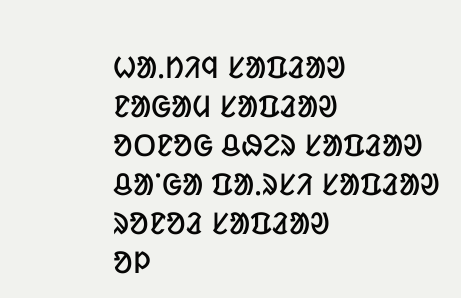ᱦᱟᱹᱴᱤᱧ ᱥᱟᱯᱲᱟᱣ
ᱱᱟᱜᱟᱢ ᱥᱟᱯᱲᱟᱣ
ᱚᱛᱱᱚᱜ ᱪᱷᱮᱨ ᱥᱟᱯᱲᱟᱣ
ᱪᱟᱸᱜᱟ ᱯᱟᱹᱨᱥᱤ ᱥᱟᱯᱲᱟᱣ
ᱨᱚᱱᱚᱲ ᱥᱟᱯᱲᱟᱣ
ᱚᱞ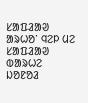ᱥᱟᱯᱲᱟᱣ
ᱟᱨᱦᱚᱸ ᱧᱮᱞ ᱢᱮ ᱥᱟᱯᱲᱟᱣ
ᱵᱟᱨᱦᱮ ᱡᱚᱱᱚᱲ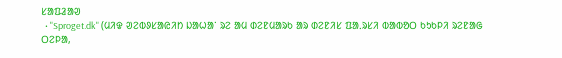ᱥᱟᱯᱲᱟᱣ
  • "Sproget.dk" (ᱢᱤᱫ ᱣᱮᱵᱽᱥᱟᱭᱤᱴ ᱡᱟᱦᱟᱸ ᱨᱮ ᱟᱢ ᱰᱮᱱᱢᱟᱨᱠ ᱟᱨ ᱰᱮᱱᱤᱥ ᱯᱟᱹᱨᱥᱤ ᱵᱟᱵᱚᱛ ᱠᱩᱠᱞᱤ ᱨᱮᱱᱟᱜ ᱛᱮᱞᱟ,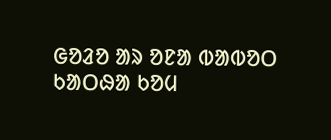ᱜᱚᱲᱚ ᱟᱨ ᱚᱱᱟ ᱵᱟᱵᱚᱛ ᱠᱟᱛᱷᱟ ᱠᱚᱢ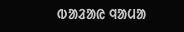ᱵᱟᱲᱟᱭ ᱧᱟᱢᱟ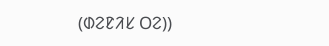(ᱰᱮᱱᱤᱥ ᱛᱮ))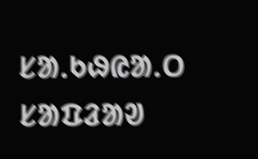ᱥᱟᱹᱠᱷᱭᱟᱹᱛ ᱥᱟᱯᱲᱟᱣ